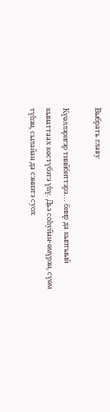Выбрать главу

Күөллэригэр тиийбиттэрэ… биир да кыптыый кынаттаах көстүбэтэ үһү. Дьэ соһуйан-өмүрэн, сүөм түһэн, сылайан да сэниэтэ суох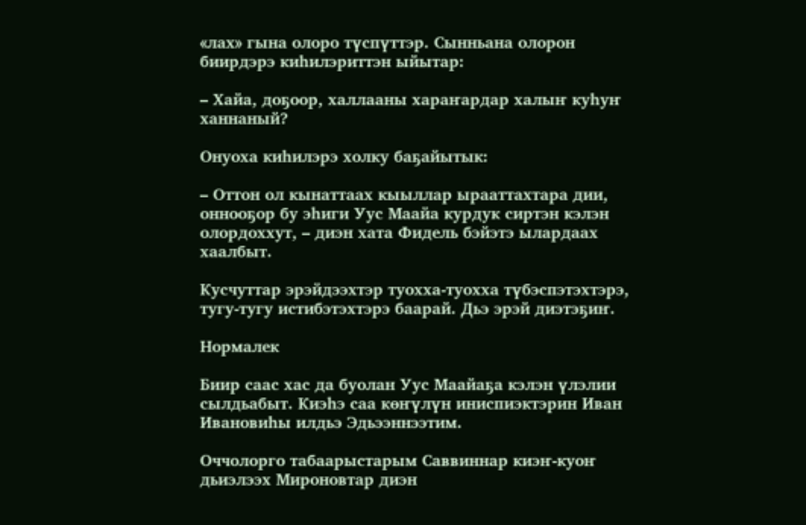«лах» гына олоро түспүттэр. Сынньана олорон биирдэрэ киһилэриттэн ыйытар:

– Хайа, доҕоор, халлааны хараҥардар халыҥ куһуҥ ханнаный?

Онуоха киһилэрэ холку баҕайытык:

– Оттон ол кынаттаах кыыллар ырааттахтара дии, оннооҕор бу эһиги Уус Маайа курдук сиртэн кэлэн олордоххут, – диэн хата Фидель бэйэтэ ылардаах хаалбыт.

Кусчуттар эрэйдээхтэр туохха-туохха түбэспэтэхтэрэ, тугу-тугу истибэтэхтэрэ баарай. Дьэ эрэй диэтэҕиҥ.

Нормалек

Биир саас хас да буолан Уус Маайаҕа кэлэн үлэлии сылдьабыт. Киэһэ саа көҥүлүн иниспиэктэрин Иван Ивановиһы илдьэ Эдьээннээтим.

Оччолорго табаарыстарым Саввиннар киэҥ-куоҥ дьиэлээх Мироновтар диэн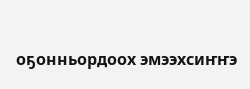оҕонньордоох эмээхсиҥҥэ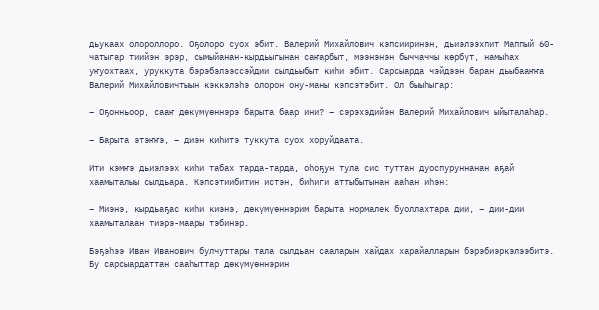дьукаах олороллоро. Оҕолоро суох эбит. Валерий Михайлович кэпсииринэн, дьиэлээхпит Маппый 60-чатыгар тиийэн эрэр, сымыйанан-кырдьыгынан саҥарбыт, мээнэнэн быччаччы көрбүт, намыһах уҥуохтаах, уруккута бэрэбэлээссэйдии сылдьыбыт киһи эбит. Сарсыарда чэйдээн баран дьыбааҥҥа Валерий Михайловичтыын кэккэлэһэ олорон ону-маны кэпсэтэбит. Ол быыһыгар:

– Оҕонньоор, сааҥ дөкүмүөннэрэ барыта баар ини? – сэрэхэдийэн Валерий Михайлович ыйыталаһар.

– Барыта этэҥҥэ, – диэн киһитэ туккута суох хоруйдаата.

Ити кэмҥэ дьиэлээх киһи табах тарда-тарда, оһоҕун тула сис туттан дуоспуруннанан аҕай хаамыталыы сылдьара. Кэпсэтиибитин истэн, биһиги аттыбытынан ааһан иһэн:

– Миэнэ, кырдьаҕас киһи киэнэ, дөкүмүөннэрим барыта нормалек буоллахтара дии, – дии-дии хаамыталаан тиэрэ-маары тэбинэр.

Бэҕэһээ Иван Иванович булчуттары тала сылдьан сааларын хайдах харайалларын бэрэбиэркэлээбитэ. Бу сарсыардаттан сааһыттар дөкүмүөннэрин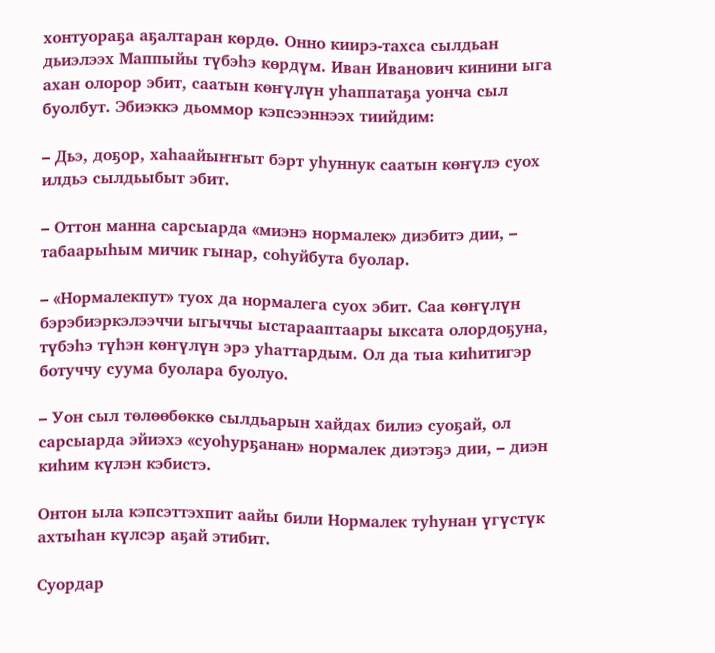хонтуораҕа аҕалтаран көрдө. Онно киирэ-тахса сылдьан дьиэлээх Маппыйы түбэһэ көрдүм. Иван Иванович кинини ыга ахан олорор эбит, саатын көҥүлүн уһаппатаҕа уонча сыл буолбут. Эбиэккэ дьоммор кэпсээннээх тиийдим:

– Дьэ, доҕор, хаһаайыҥҥыт бэрт уһуннук саатын көҥүлэ суох илдьэ сылдьыбыт эбит.

– Оттон манна сарсыарда «миэнэ нормалек» диэбитэ дии, – табаарыһым мичик гынар, соһуйбута буолар.

– «Нормалекпут» туох да нормалега суох эбит. Саа көҥүлүн бэрэбиэркэлээччи ыгыччы ыстарааптаары ыксата олордоҕуна, түбэһэ түһэн көҥүлүн эрэ уһаттардым. Ол да тыа киһитигэр ботуччу суума буолара буолуо.

– Уон сыл төлөөбөккө сылдьарын хайдах билиэ суоҕай, ол сарсыарда эйиэхэ «суоһурҕанан» нормалек диэтэҕэ дии, – диэн киһим күлэн кэбистэ.

Онтон ыла кэпсэттэхпит аайы били Нормалек туһунан үгүстүк ахтыһан күлсэр аҕай этибит.

Суордар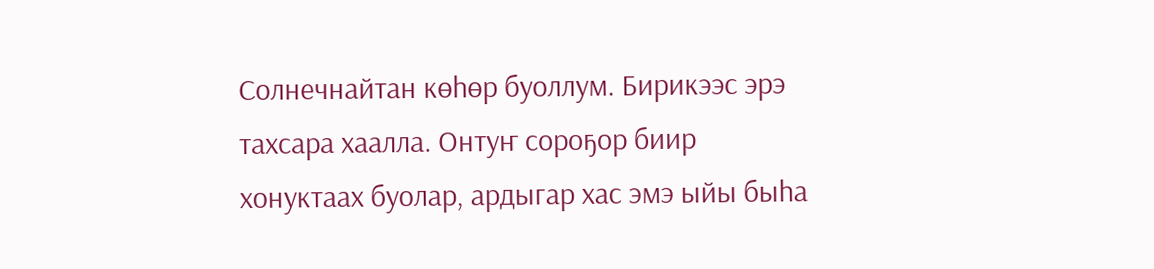Солнечнайтан көһөр буоллум. Бирикээс эрэ тахсара хаалла. Онтуҥ сороҕор биир хонуктаах буолар, ардыгар хас эмэ ыйы быһа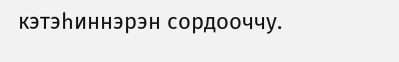кэтэһиннэрэн сордооччу.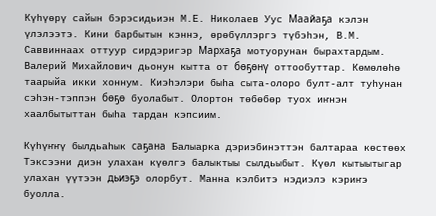Күһүөрү сайын бэрэсидьиэн М.Е. Николаев Уус Маайаҕа кэлэн үлэлээтэ. Кини барбытын кэннэ, өрөбүллэргэ түбэһэн, В.М. Саввиннаах оттуур сирдэригэр Мархаҕа мотуорунан бырахтардым. Валерий Михайлович дьонун кытта от бөҕөнү оттообуттар. Көмөлөһө таарыйа икки хоннум. Киэһэлэри быһа сыта-олоро булт-алт туһунан сэһэн-тэппэн бөҕө буолабыт. Олортон төбөбөр туох иҥнэн хаалбытыттан быһа тардан кэпсиим.

Күһүҥҥү былдьаһык саҕана Балыарка дэриэбинэттэн балтараа көстөөх Тэксээни диэн улахан күөлгэ балыктыы сылдьыбыт. Күөл кытыытыгар улахан үүтээн дьиэҕэ олорбут. Манна кэлбитэ нэдиэлэ кэриҥэ буолла.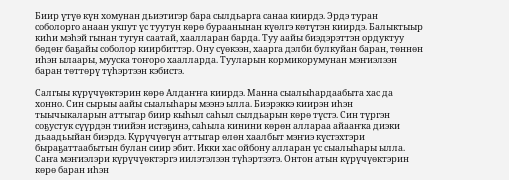Биир үтүө күн хомунан дьиэтигэр бара сылдьарга санаа киирдэ. Эрдэ туран соболорго анаан укпут үс туутун көрө бураанынан күөлгэ көтүтэн киирдэ. Балыктыыр киһи мэһэй гынан тугун саатай, хаалларан барда. Туу аайы биэдэрэттэн ордуктуу бөдөҥ баҕайы соболор киирбиттэр. Ону сүөкээн, хаарга дэлби булкуйан баран, төннөн иһэн ылаары, мууска тоҥоро хаалларда. Тууларын кормикорумунан мэҥиэлээн баран төттөрү түһэртээн кэбистэ.

Салгыы күрүчүөктэрин көрө Алдаҥҥа киирдэ. Манна сыалыһардаабыта хас да хонно. Син сырыы аайы сыалыһары мээнэ ылла. Биэрэккэ киирэн иһэн тыычыкаларын аттыгар биир кыһыл саһыл сылдьарын көрө түстэ. Син түргэн соҕустук сүүрдэн тиийэн истэҕинэ, саһыла кинини көрөн аллараа айааҥка диэки дьаадьыйан биэрдэ. Күрүчүөгүн аттыгар өлөн хаалбыт мэҥиэ күстэхтэри быраҕаттаабытын булан сиир эбит. Икки хас ойбону алларан үс сыалыһары ылла. Саҥа мэҥиэлэри күрүчүөктэргэ иилэтэлээн түһэртээтэ. Онтон атын күрүчүөктэрин көрө баран иһэн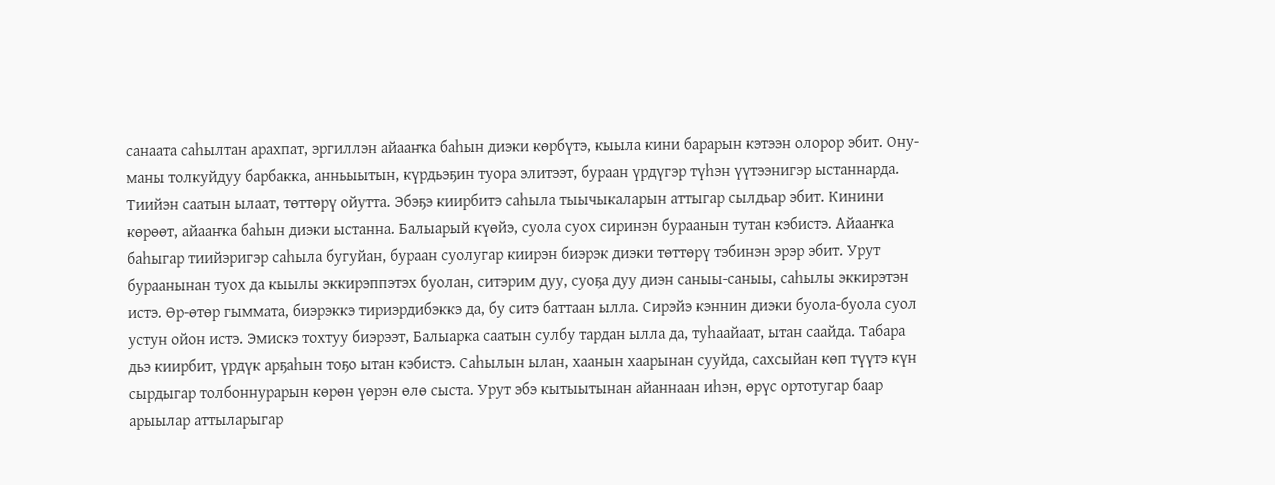санаата саһылтан арахпат, эргиллэн айааҥка баһын диэки көрбүтэ, кыыла кини барарын кэтээн олорор эбит. Ону-маны толкуйдуу барбакка, анньыытын, күрдьэҕин туора элитээт, бураан үрдүгэр түһэн үүтээнигэр ыстаннарда. Тиийэн саатын ылаат, төттөрү ойутта. Эбэҕэ киирбитэ саһыла тыычыкаларын аттыгар сылдьар эбит. Кинини көрөөт, айааҥка баһын диэки ыстанна. Балыарый күөйэ, суола суох сиринэн бураанын тутан кэбистэ. Айааҥка баһыгар тиийэригэр саһыла бугуйан, бураан суолугар киирэн биэрэк диэки төттөрү тэбинэн эрэр эбит. Урут бураанынан туох да кыылы эккирэппэтэх буолан, ситэрим дуу, суоҕа дуу диэн саныы-саныы, саһылы эккирэтэн истэ. Өр-өтөр гыммата, биэрэккэ тириэрдибэккэ да, бу ситэ баттаан ылла. Сирэйэ кэннин диэки буола-буола суол устун ойон истэ. Эмискэ тохтуу биэрээт, Балыарка саатын сулбу тардан ылла да, туһаайаат, ытан саайда. Табара дьэ киирбит, үрдүк арҕаһын тоҕо ытан кэбистэ. Саһылын ылан, хаанын хаарынан сууйда, сахсыйан көп түүтэ күн сырдыгар толбоннурарын көрөн үөрэн өлө сыста. Урут эбэ кытыытынан айаннаан иһэн, өрүс ортотугар баар арыылар аттыларыгар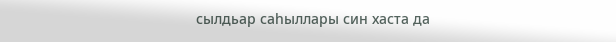сылдьар саһыллары син хаста да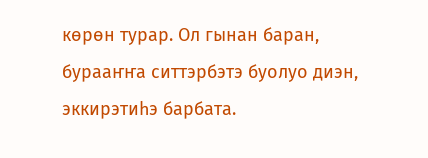көрөн турар. Ол гынан баран, бурааҥҥа ситтэрбэтэ буолуо диэн, эккирэтиһэ барбата.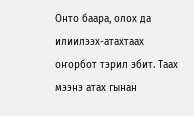Онто баара, олох да илиилээх-атахтаах оҥорбот тэрил эбит. Таах мээнэ атах гынан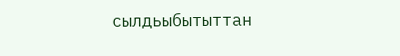сылдьыбытыттан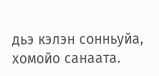дьэ кэлэн сонньуйа, хомойо санаата.